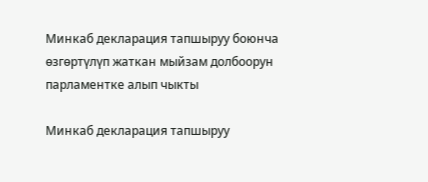Минкаб декларация тапшыруу боюнча өзгөртүлүп жаткан мыйзам долбоорун парламентке алып чыкты

Минкаб декларация тапшыруу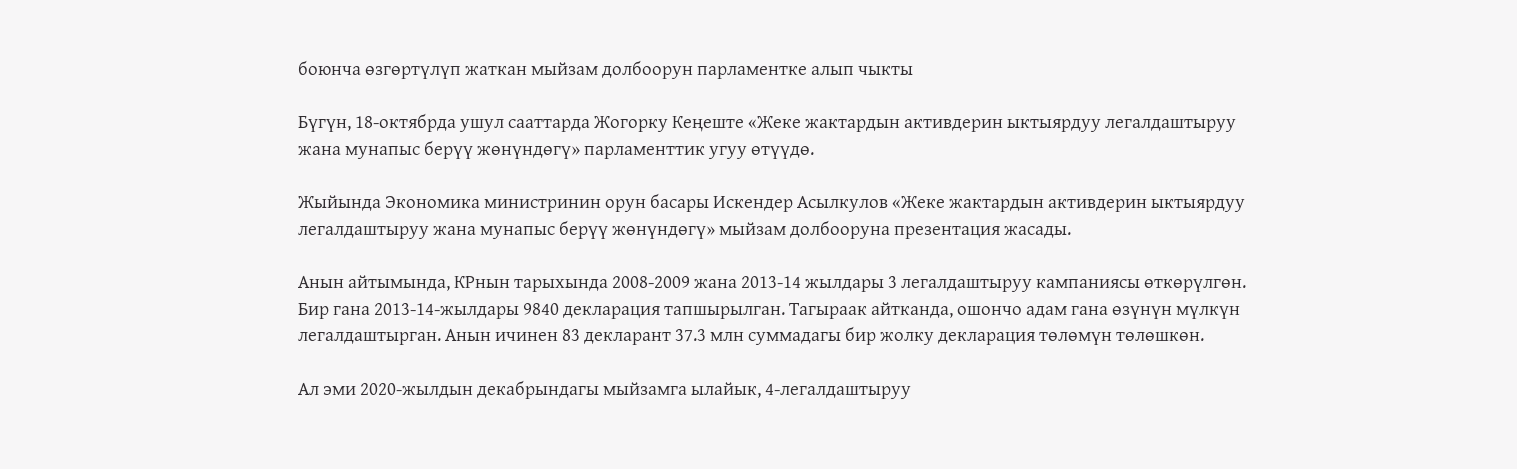боюнча өзгөртүлүп жаткан мыйзам долбоорун парламентке алып чыкты

Бүгүн, 18-октябрда ушул сааттарда Жогорку Кеңеште «Жеке жактардын активдерин ыктыярдуу легалдаштыруу жана мунапыс берүү жөнүндөгү» парламенттик угуу өтүүдө.

Жыйында Экономика министринин орун басары Искендер Асылкулов «Жеке жактардын активдерин ыктыярдуу легалдаштыруу жана мунапыс берүү жөнүндөгү» мыйзам долбооруна презентация жасады.

Анын айтымында, КРнын тарыхында 2008-2009 жана 2013-14 жылдары 3 легалдаштыруу кампаниясы өткөрүлгөн. Бир гана 2013-14-жылдары 9840 декларация тапшырылган. Тагыраак айтканда, ошончо адам гана өзүнүн мүлкүн легалдаштырган. Анын ичинен 83 декларант 37.3 млн суммадагы бир жолку декларация төлөмүн төлөшкөн.

Ал эми 2020-жылдын декабрындагы мыйзамга ылайык, 4-легалдаштыруу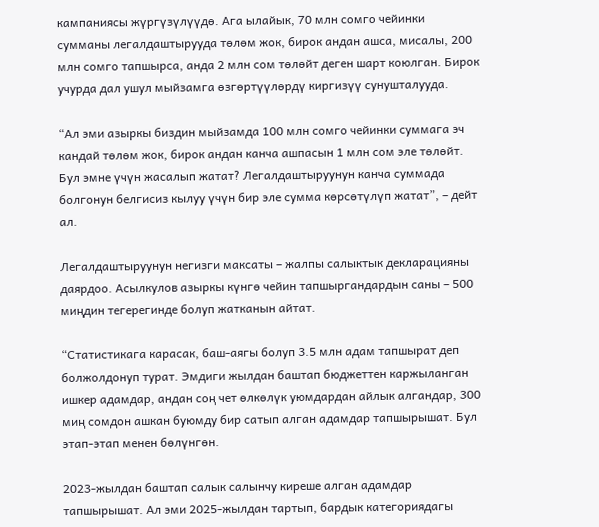кампаниясы жүргүзүлүүдө. Ага ылайык, 70 млн сомго чейинки сумманы легалдаштырууда төлөм жок, бирок андан ашса, мисалы, 200 млн сомго тапшырса, анда 2 млн сом төлөйт деген шарт коюлган. Бирок учурда дал ушул мыйзамга өзгөртүүлөрдү киргизүү сунушталууда.

“Ал эми азыркы биздин мыйзамда 100 млн сомго чейинки суммага эч кандай төлөм жок, бирок андан канча ашпасын 1 млн сом эле төлөйт. Бул эмне үчүн жасалып жатат? Легалдаштыруунун канча суммада болгонун белгисиз кылуу үчүн бир эле сумма көрсөтүлүп жатат”, – дейт ал.

Легалдаштыруунун негизги максаты – жалпы салыктык декларацияны даярдоо. Асылкулов азыркы күнгө чейин тапшыргандардын саны – 500 миңдин тегерегинде болуп жатканын айтат.

“Статистикага карасак, баш-аягы болуп 3.5 млн адам тапшырат деп болжолдонуп турат. Эмдиги жылдан баштап бюджеттен каржыланган ишкер адамдар, андан соң чет өлкөлүк уюмдардан айлык алгандар, 300 миң сомдон ашкан буюмду бир сатып алган адамдар тапшырышат. Бул этап-этап менен бөлүнгөн.

2023-жылдан баштап салык салынчу киреше алган адамдар тапшырышат. Ал эми 2025-жылдан тартып, бардык категориядагы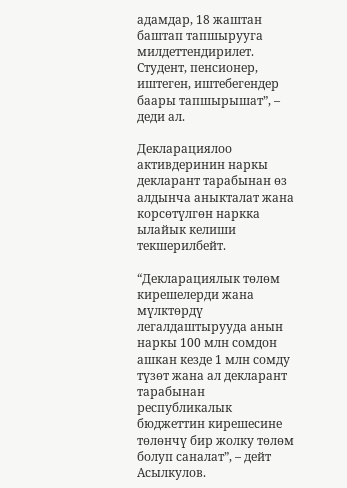адамдар, 18 жаштан баштап тапшырууга милдеттендирилет. Студент, пенсионер, иштеген, иштебегендер баары тапшырышат”, – деди ал.

Декларациялоо активдеринин наркы декларант тарабынан өз алдынча аныкталат жана корсөтүлгөн наркка ылайык келиши текшерилбейт.

“Декларациялык төлөм кирешелерди жана мүлктөрдү легалдаштырууда анын наркы 100 млн сомдон ашкан кезде 1 млн сомду түзөт жана ал декларант тарабынан республикалык бюджеттин кирешесине төлөнчү бир жолку төлөм болуп саналат”, – дейт Асылкулов.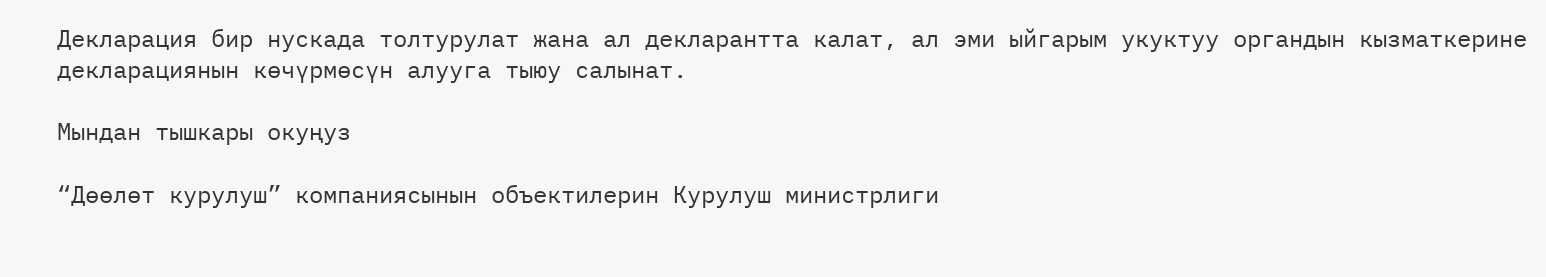Декларация бир нускада толтурулат жана ал декларантта калат, ал эми ыйгарым укуктуу органдын кызматкерине декларациянын көчүрмөсүн алууга тыюу салынат.

Мындан тышкары окуңуз

“Дөөлөт курулуш” компаниясынын объектилерин Курулуш министрлиги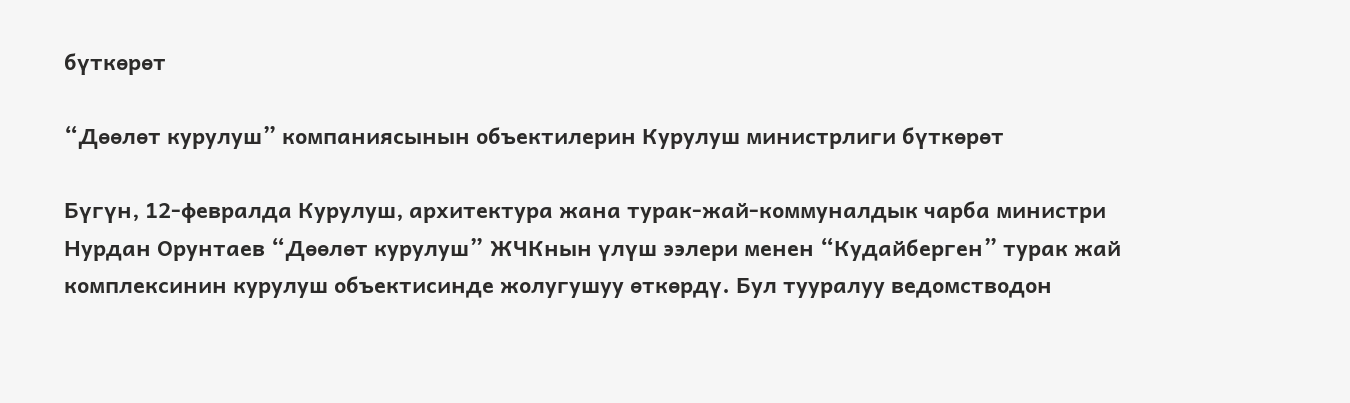бүткөрөт

“Дөөлөт курулуш” компаниясынын объектилерин Курулуш министрлиги бүткөрөт

Бүгүн, 12-февралда Курулуш, архитектура жана турак-жай-коммуналдык чарба министри Нурдан Орунтаев “Дөөлөт курулуш” ЖЧКнын үлүш ээлери менен “Кудайберген” турак жай комплексинин курулуш объектисинде жолугушуу өткөрдү. Бул тууралуу ведомстводон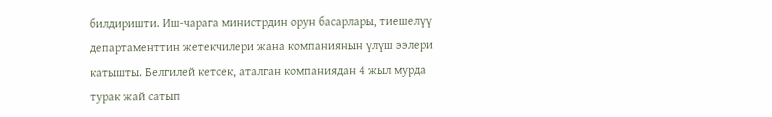билдиришти. Иш-чарага министрдин орун басарлары, тиешелүү департаменттин жетекчилери жана компаниянын үлүш ээлери катышты. Белгилей кетсек, аталган компаниядан 4 жыл мурда турак жай сатып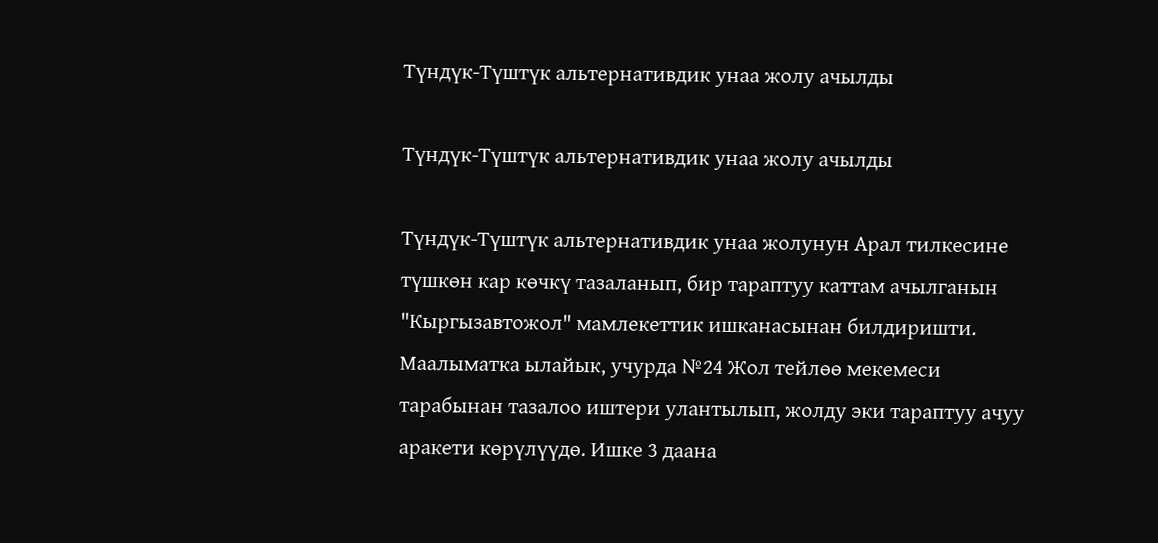Түндүк-Түштүк альтернативдик унаа жолу ачылды

Түндүк-Түштүк альтернативдик унаа жолу ачылды

Түндүк-Түштүк альтернативдик унаа жолунун Арал тилкесине түшкөн кар көчкү тазаланып, бир тараптуу каттам ачылганын "Кыргызавтожол" мамлекеттик ишканасынан билдиришти. Маалыматка ылайык, учурда №24 Жол тейлөө мекемеси тарабынан тазалоо иштери улантылып, жолду эки тараптуу ачуу аракети көрүлүүдө. Ишке 3 даана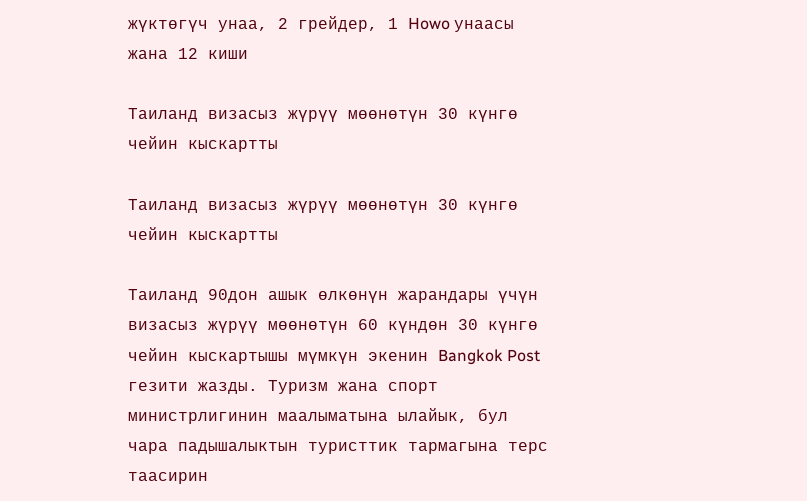жүктөгүч унаа, 2 грейдер, 1 Howo унаасы жана 12 киши

Таиланд визасыз жүрүү мөөнөтүн 30 күнгө чейин кыскартты

Таиланд визасыз жүрүү мөөнөтүн 30 күнгө чейин кыскартты

Таиланд 90дон ашык өлкөнүн жарандары үчүн визасыз жүрүү мөөнөтүн 60 күндөн 30 күнгө чейин кыскартышы мүмкүн экенин Bangkok Post гезити жазды. Туризм жана спорт министрлигинин маалыматына ылайык, бул чара падышалыктын туристтик тармагына терс таасирин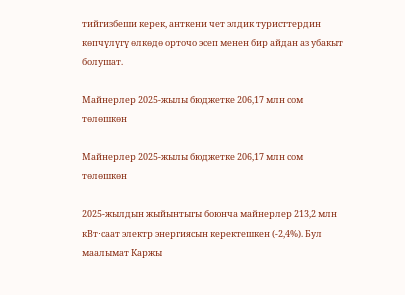тийгизбеши керек, анткени чет элдик туристтердин көпчүлүгү өлкөдө орточо эсеп менен бир айдан аз убакыт болушат.

Майнерлер 2025-жылы бюджетке 206,17 млн сом төлөшкөн

Майнерлер 2025-жылы бюджетке 206,17 млн сом төлөшкөн

2025-жылдын жыйынтыгы боюнча майнерлер 213,2 млн кВт⋅саат электр энергиясын керектешкен (-2,4%). Бул маалымат Каржы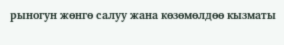рыногун жөнгө салуу жана көзөмөлдөө кызматы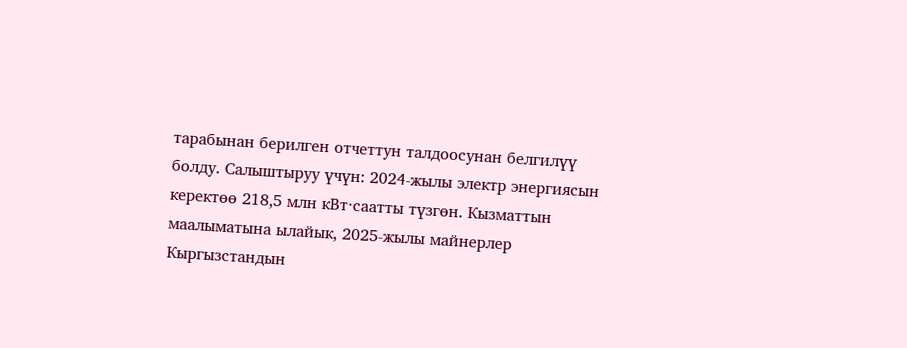тарабынан берилген отчеттун талдоосунан белгилүү болду. Салыштыруу үчүн: 2024-жылы электр энергиясын керектөө 218,5 млн кВт⋅саатты түзгөн. Кызматтын маалыматына ылайык, 2025-жылы майнерлер Кыргызстандын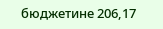бюджетине 206,17